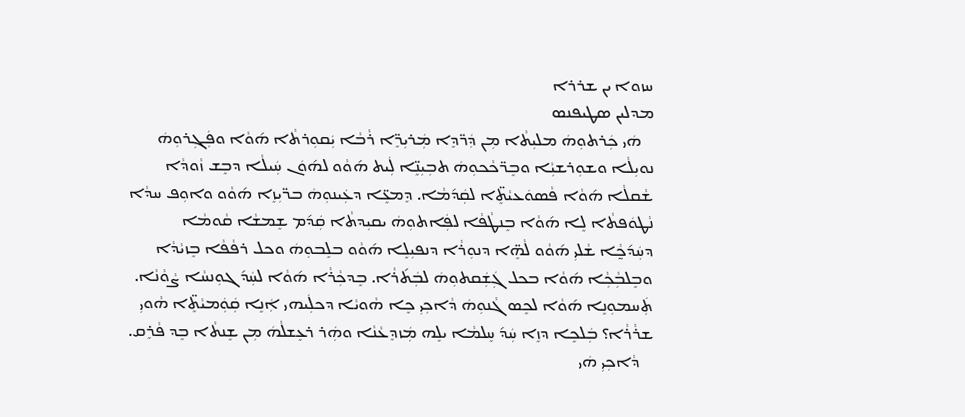ܚܙܘܐ ܝܢ ܫܪܪܐ
ܡܕܠܝܢ ܣܛܝܦܢܣ
   ܗܿܝ ܟܲܪܬܘܼܗܿ ܡܠܝܼܬܵܐ ܡܼܢ ܕܲܖ̈ܕܸܐ ܡܲܪܝܼܖܸ̈ܐ ܪܵܒܵܐ ܝܲܩܘܼܪܬܵܐ ܗ݇ܘܵܐ ܘܦܲܓܼܪܘܼܗܿ ܢܘܝܼܠܵܐ ܘܫܘܼܪܫܝܼܵܐ ܘܒܸܖ̈ܟܵܟܘܼܗܿ ܬܒܼܝܼܢܸ̈ܐ ܠܲܝܬ ܗ݇ܘܵܘ ܠܗ݇ܘܿܢ ܚܲܝܠܵܐ ܕܒܸܫ ܙܵܘܕܵܐ ܫܵܩܠܵܐ ܗ݇ܘܵܐ ܦܵܣܘܿܥܝܵܬܸ̈ܐ ܠܩܲܕ݇ܡܵܐ. ܕܸܡܥܸ̈ܐ ܕܥܲܝܢܘܼܗܿ ܒܖ̈ܝܼܙܸܐ ܗ݇ܘܵܘ ܘܐܘܼܦ ܚܕܵܐ ܢܵܛܘܿܦܬܵܐ ܠܸܐ ܗ݇ܘܵܐ ܒܸܢܛܵܦܵܐ ܠܦܲܐܬܘܼܗܿ ܝܩܝܼܕܬܵܐ ܩܲܕ݇ܡ ܫܸܡܫܵܐ ܩܵܘܡܵܐ ܕܚܲܕ݇ܟ̰ܵܐ ܫܵܠܝܼ ܗ݇ܘܵܘ ܠܵܗܸ̈ܐ ܕܢܘܼܪܵܐ ܕܢܦܝܼܠܸܐ ܗ݇ܘܵܘ ܒܠܸܒܘܼܗܿ ܘܟܠ ܪܦܵܦܵܐ ܒܸܙܝܵܕܵܐ ܘܒܸܠܒܼܵܟܼܵܐ ܗ݇ܘܵܐ ܒܟܠ ܓܲܫܲܩܬܘܼܗܿ ܠܒܲܬ݇ܪܵܐ. ܒܸܕܟܼܵܪܵܐ ܗ݇ܘܵܐ ܠܚܲܕ݇ ܓܘܼܢܚܵܐ ܨܵܘܵܢܵܐ. ܬܲܚܡܘܼܢܸܐ ܗ݇ܘܵܐ ܠܟܸܣ ܓܵܢܘܼܗܿ ܕܵܐܟܼܝܼ ܟܸܐ ܗܵܘܝܵܐ ܕܟܠܲܝܗܝ ܐܲܢܸܐ ܩܲܘܲܡܝܵܬܸ̈ܐ ܗܵܘܝܼ ܫܪܵܪܵܐ؟ ܒܲܠܟܸܐ ܕܙܸܐ ܚܲܕ݇ ܚܸܠܡܵܐ ܝܠܸܗ ܡܲܙܕܸܥܵܢܵܐ ܘܗܲܪ ܪܥܸܫܠܵܗܿ ܡܼܢ ܫܸܢܬܵܐ ܒܸܕ ܦܵܪܸܩ.
   ܕܵܐܟܼܝܼ ܗܿܝ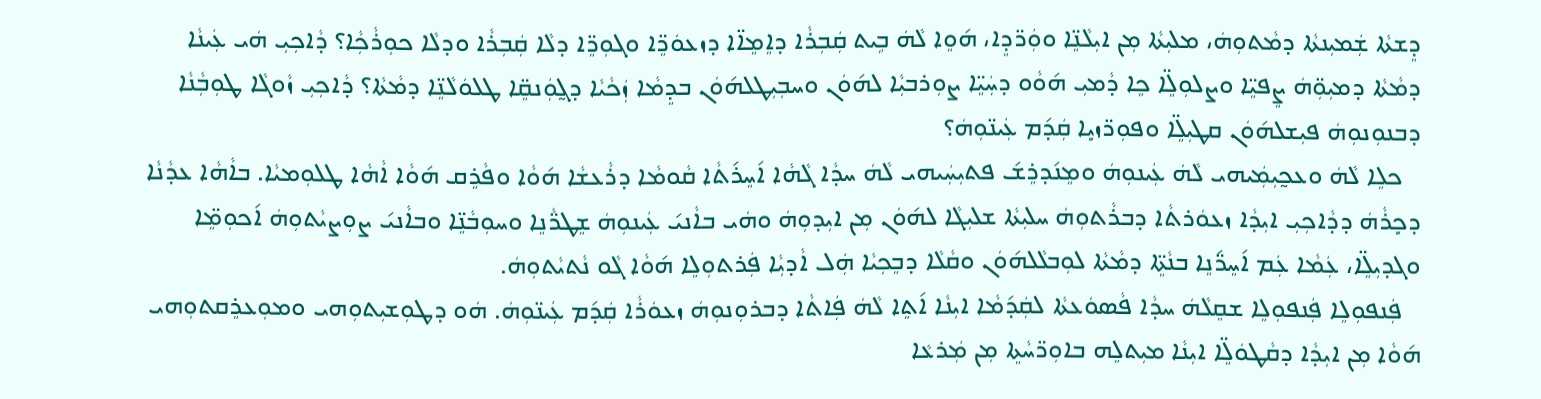ܕܸܫܬܵܐ ܫܲܡܝܼܢܬܵܐ ܕܡܵܬܘܼܗܿ، ܡܠܝܼܬܵܐ ܡܼܢ ܐܝܼܠܵܢܸ̈ܐ ܘܘܲܖ̈ܕܸܐ، ܗ݇ܘܸܐ ܠܵܗܿ ܒܹܝܬ ܩܲܒܼܪܵܐ ܕܐܸܡܸܐ̈ܐ ܕܙܥܘܿܖܸ̈ܐ ܘܓܘܼܖܸ̈ܐ ܕܠܵܐ ܩܲܒܼܪܵܐ ܘܕܠܵܐ ܟܘܼܪܵܟܼܵܐ؟ ܕܵܐܟܼܝܼ ܗܿܝ ܥܲܝܢܵܐ ܕܡܵܬܵܐ ܕܡܝܼܘܼ̈ܗܿ ܨܸܦܝܸ̈ܐ ܘܨܠܘܼܠܸ̈ܐ ܟܸܐ ܕܵܡܝܼ ܗ݇ܘܵܘ ܕܚܲܝܸ̈ܐ ܨܘܼܪܒܝܼܵܐ ܠܗ݇ܘܿܢ ܘܚܒܼܝܼܛܠܗ݇ܘܿܢ ܒܕܸܡܵܐ ܙܲܟܵܝܵܐ ܕܓ̰ܘܲܢܩܸ̈ܐ ܛܠܘܿܠܵܢܸ̈ܐ ܕܡܵܬܵܐ؟ ܕܵܐܟܼܝܼ ܙܵܘܓܵܐ ܛܘܼܒܼܵܢܵܐ ܕܒܢܘܼܢܘܼܗܿ ܦܝܼܫܠܗ݇ܘܿܢ ܩܛܝܼܠܸ̈ܐ ܘܦܘܼܖ̈ܙܝܼܸܐ ܩܲܕ݇ܡ ܥܲܝܢ̈ܘܼܗܿ؟
   ܟܠܸܐ ܠܵܗܿ ܘܥܟ̰ܝܼܡܲܝܗܝ ܠܵܗܿ ܥܲܝܢܘܼܗܿ ܘܡܸܢ݇ܕܪܸܫ݇ ܦܬܝܼܚܲܝܗܝ ܠܵܗܿ ܚܕܵܐ ܓܵܗܵܐ ܐ݇ܚܸܪ݇ܬܵܐ ܩܵܘܡܵܐ ܕܪܵܥܫܵܐ ܗ݇ܘܵܐ ܘܦܵܪܸܩ ܗ݇ܘܵܐ ܐܵܗܵܐ ܛܠܘܼܡܝܵܐ. ܒܐܵܗܵܐ ܥܕܵܢܵܐ ܕܟܼܸܪܵܗܿ ܕܕܵܐܟܼܝܼ ܐܝܼܕܵܐ ܙܥܘܿܪܬܵܐ ܕܒܪܵܬܘܼܗܿ ܚܠܝܼܬܵܐ ܫܠܝܼܓܵܐ ܠܗ݇ܘܿܢ ܡܼܢ ܐܝܼܕܘܼܗܿ ܘܗܿܝ ܒܐܵܢܝ݇ ܥܲܝܢܘܼܗܿ ܫܸܛܖ̈ܵܢܸܐ ܘܚܘܼܒܵܢܸ̈ܐ ܘܒܐܵܢܝ݇ ܨܘܼܨܝܵܬܘܼܗܿ ܐ݇ܟܘܼܡܸ̈ܐ ܘܓܕܝܼܠܸ̈ܐ، ܥܲܡܵܐ ܥܲܡ ܐ݇ܚܸܖ̈݇ܢܸܐ ܒܢܵܬܸ̈ܐ ܕܡܵܬܵܐ ܠܘܼܒܠܵܠܗ݇ܘܿܢ ܘܩܵܠܵܐ ܕܒܸܟܼܝܵܐ ܗܲܠ ܐܵܕܝܼܵܐ ܦܲܪܬܘܼܠܸܐ ܗ݇ܘܵܐ ܓܵܘ ܢܵܬܝܵܬܘܼܗܿ.
   ܦܲܢܦܘܼܠܸܐ ܦܲܢܦܘܼܠܸܐ ܫܩܸܠܵܗܿ ܚܕܵܐ ܦܵܣܘܿܥܬܵܐ ܠܩܲܕ݇ܡܵܐ ܐܝܼܢܵܐ ܐ݇ܬܸܐ ܠܵܗܿ ܦܲܐܬܵܐ ܕܒܪܘܼܢܘܼܗܿ ܙܥܘܿܪܵܐ ܩܲܕ݇ܡ ܥܲܝܢ̈ܘܼܗܿ. ܗܿܘ ܕܛܘܼܫܝܼܬܘܼܗܝ ܘܡܘܼܥܪܸܩܬܘܼܗܝ ܗ݇ܘܵܐ ܡܼܢ ܐܝܼܕܵܐ ܕܩܵܛܘܿܠܸ̈ܐ ܐܝܼܢܵܐ ܡܝܼܬܠܸܗ ܒܐܘܼܖ̈ܚܵܬܸܐ ܡܼܢ ܡܲܪܥܵܐ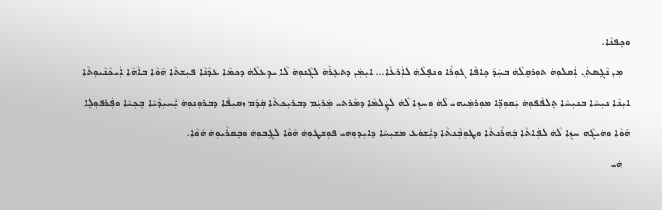ܘܟܸܦܢܵܐ.
   ܡܼܢ ܢܵܓܸܣܬܲܢ ܐܲܩܠܘܼܗܿ ܬܘܼܪܩܸܠܵܗܿ ܒܚܲܕ݇ ܟܸܐܦܵܐ ܓܘܼܪܵܐ ܘܢܦܸܠܵܗܿ ܠܐܲܪܥܵܐ... ܐܝܼܡܲܢ ܕܬܥܸܪܵܗܿ ܠܓܵܢܘܼܗܿ ܠܵܐ ܝܕܸܥܠܵܗܿ ܕܟܡܵܐ ܥܕܵܢܵܐ ܦܝܼܫܬܵܐ ܗ݇ܘܵܐ ܒܐܵܗܵܐ ܐܲܝܟܵܢܵܝܘܼܬܵܐ ܐܝܼܢܵܐ ܢܝܼܚܵܐ ܒܢܝܼܚܵܐ ܬܸܠܦܵܦܘܼܗܿ ܝܲܩܘܼܖܸ̈ܐ ܡܘܼܪܡܲܝܗܝ ܠܵܗܿ ܘܚܙܸܐ ܠܵܗܿ ܠܨܲܠܡܵܐ ܕܡܵܪܬܝ ܡܲܪܝܲܡ ܕܒܪܝܼܟܬܵܐ ܩܲܕ݇ܡ ܙܩܝܼܦܵܐ ܕܒܪܘܼܢܘܼܗܿ ܝܑܼܚܝܼܕܵܝܵܐ ܒܸܟܼܝܵܐ ܘܦܲܪܦܘܼܠܸܐ ܗ݇ܘܵܐ ܘܗܿܝܓܵܗ ܚܙܸܐ ܠܵܗܿ ܠܦܲܐܬܵܐ ܒܲܗܪܵܢܬܵܐ ܘܛܘܼܒܼܵܢܬܵܐ ܕܝܑܼܫܘܿܥ ܡܫܝܼܚܵܐ ܕܐܝܼܕܘܼܗܝ ܦܘܼܫܛܘܼܗܿ ܗ݇ܘܵܐ ܠܓܸܒܘܼܗܿ ܘܒܸܩܪܵܝܘܼܗܿ ܗ݇ܘܵܐ.
   ܗܿܝ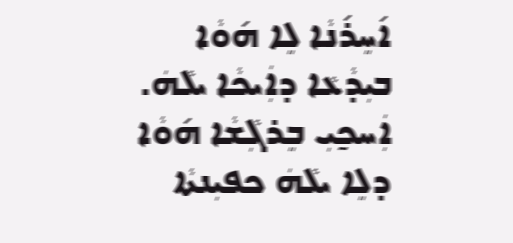ܐ݇ܚܸܪ݇ܢܵܐ ܠܸܐ ܗ݇ܘܵܐ ܒܝܼܕܵܥܵܐ ܕܐܲܝܟܵܐ ܝܠܵܗܿ. ܐܲܚܟ̰ܝܼ ܒܸܪܓܼܵܫܵܐ ܗ݇ܘܵܐ ܕܠܸܐ ܝܠܵܗܿ ܟܦܝܼܢܬܵܐ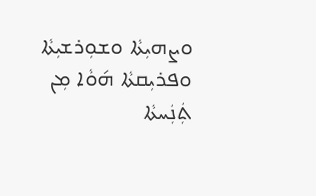ܘܨܗܝܼܬܵܐ ܘܫܘܼܪܫܝܼܬܵܐ ܘܦܪܝܼܩܬܵܐ ܗ݇ܘܵܐ ܡܼܢ ܬܲܢܲܚܬܵܐ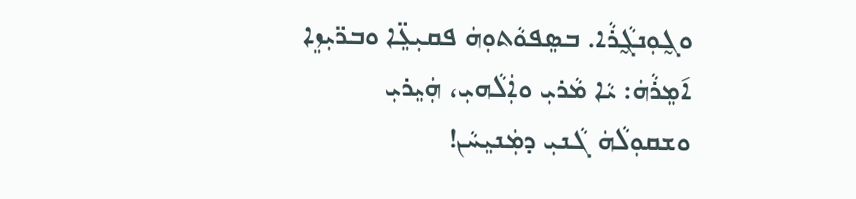ܘܓ̰ܘܼܢܓ̰ܵܪܵܐ. ܒܣܸܦܘܵܬܘܼܗܿ ܦܩܝܼܥܸ̈ܐ ܘܒܖ̈ܝܼܙܸܐ ܐ݇ܡܸܪܵܗܿ: ܝܵܐ ܡܵܪܝܼ ܘܐܲܠܵܗܝܼ، ܗܲܝܸܪܝܼ ܘܫܩܘܼܠܵܗܿ ܓܵܢܝܼ ܕܡܲܢܝܸܚܵܢ!